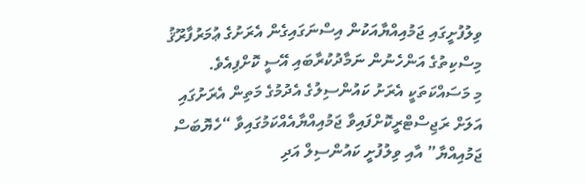ވިލުފުށީގައި ޖަމުއިއްޔާއަކުން އިސްނަގައިގެން އެރަށުގެ ޢުމަރުފާރޫޤު މިސްކިތުގެ އަންހެނުން ނަމާދުކުރާބައި އޭސީ ކޮށްފިއެވެ.
މި މަސައްކަތަކީ އެރަށު ކައުންސިލުގެ އެދުމުގެ މަތިން އެރަށުގައި އަލަށް ރަޖިސްޓްރީކޮށްފައިވާ ޖަމުއިއްޔާއެއްކަމުގައިވާ “ހެޔޮބަސް ޖަމުއިއްޔާ” އާއި ވިލުފުށީ ކައުންސިލް އަދި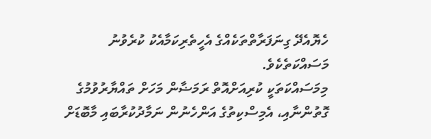ހެޔޮއެދޭ ގިނަފަރާތްތަކެއްގެ އެހީތެރިކަމާއެކު ކުރެވުނު މަސައްކަތެކެވެ.
މިމަސައްކަތަކީ ކުރިއަށްއޮތް ރަމަޟާން މަހަށް ތައްޔާރުވުމުގެ ގޮތުންނާއި، އެމިސްކިތުގެ އަންހެނުން ނަމާދުކުރާބައި މާބޮޑަށް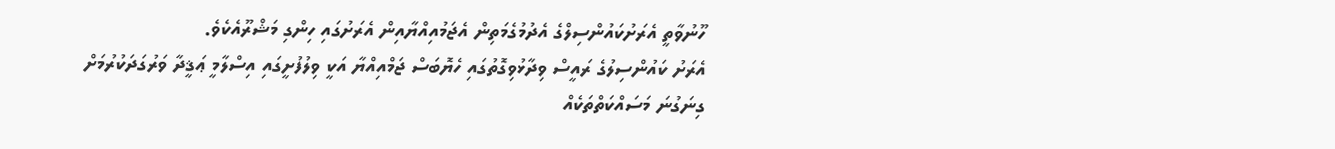ހޫނުވާތީ އެރަށުކައުންސިލްގެ އެދުމުގެމަތިން އެޖަމުއިއްޔާއިން އެރަށުގައި ހިންގި މަޝްރޫއެކެވެ.
އެރަށު ކައުންސިލުގެ ރައީސް ވިދާޅުވިގޮތުގައި ހެޔޮބަސް ޖަމްއިއްޔާ އަކީ ވިލުފުށީގައި އިސްލާމީ ޢަޤީދާ ވަރުގަދަކުރުމަށް ގިނަގުނަ މަސައްކަތްތަކެއް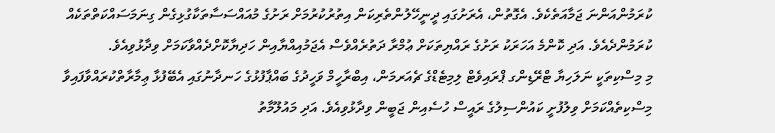ކުރަމުންއަންނަ ޖަމާއަތެކެވެ. އެގޮތުން، އެރަށުގައި ދީނީހޭލުންތެރިކަން އިތުރުކުރުމަށް ރަށުގެ މުއައްސަސާތަކާގުޅިގެން ގިނަމަސައްކަތްތަކެއް ކުރަމުންދެއެވެ. އަދި ކޮންމެ އަހަރަކު ރަށުގެ ރައްޔިތަކަށް ޢުމްރާ ދަތުރެއްވެސް އެޖަމުއިއްޔާއިން ހަދިޔާކޮށްދެއްވާކަމަށް ވިދާޅުވިއެވެ.
މި މިސްކިތަކީ ނަލަހިޔާ ޓްރޭޑިންގ ޕްރައިވެޓް ލިމިޓެޑްގެ ޗެއަރމަން، އިބްރާހީމް ވަހީދުގެ ބައްޕާފުޅުގެ ހަނދާނުގައި އެބޭފުޅާ ޢިމާރާތްކުރައްވާފައިވާ މިސްކިތެއްކަމަށް ވިލުފުށީ ކައުންސިލުގެ ރައީސް ހުސެއިން ޖަބީން ވިދާޅުވިއެވެ. އަދި މައުލޫމާތު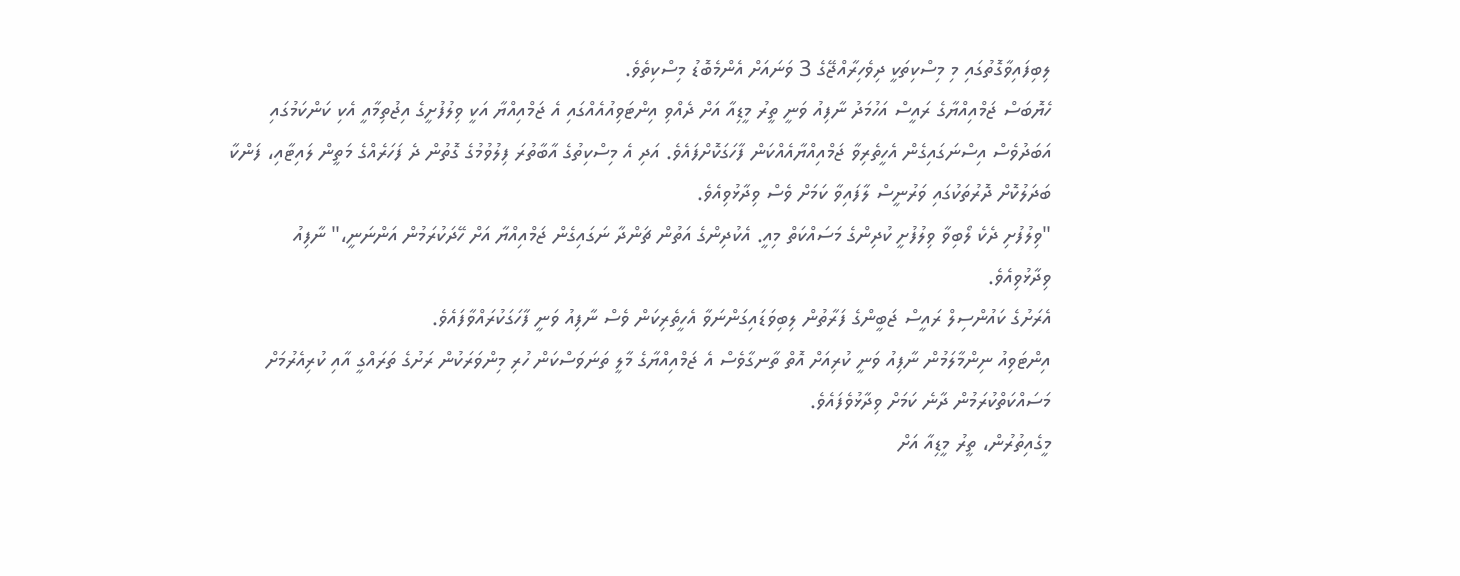ލިބިފައިވާގޮތުގައި މި މިސްކިތަކީ ދިވެހިރާއްޖޭގެ 3 ވަނައަށް އެންމެބޮޑު މިސްކިތެވެ.
ހެޔޮބަސް ޖަމްއިއްޔާގެ ރައީސް އަހުމަދު ނާފިއު ވަނީ ތީރު މީޑިއާ އަށް ދެއްވި އިންޓަވިއުއެއްގައި އެ ޖަމްއިއްޔާ އަކީ ވިލުފުށީގެ އިޖުތިމާއީ އެކި ކަންކަމުގައި އަބަދުވެސް އިސްނަގައިގެން އެހީތެރިވާ ޖަމްއިއްޔާއެއްކަން ފާހަގަކޮށްފައެވެ. އަދި އެ މިސްކިތުގެ އާބާތުރަ ފިލުވުމުގެ ގޮތުން ދެ ފަހަރެއްގެ މަތީން ލައިޓާއި، ފަންކާ ބަދަލުކޮށް ދޮރުތަކުގައި ވަރުނީސް ލާފައިވާ ކަމަށް ވެސް ވިދާޅުވިއެވެ.
"ވިލުފުށި ދެކެ ލޯބިވާ ވިލުފުށީ ކުދިންގެ މަސައްކަތް މިއީ. އެކުދިންގެ އަތުން ޗަންދާ ނަގައިގެން ޖަމްއިއްޔާ އަށް ހޭދަކުރަމުން އަންނަނީ،" ނާފިއު ވިދާޅުވިއެވެ.
އެރަށުގެ ކައުންސިލް ރައީސް ޖަބީންގެ ފަރާތުން ލިބިވަޑައިގަންނަވާ އެހީތެރިކަން ވެސް ނާފިއު ވަނީ ފާހަގަކުރައްވާފައެވެ.
އިންޓަވިއު ނިންމާލަމުން ނާފިއު ވަނީ ކުރިއަށް އޮތް ތާނގާވެސް އެ ޖަމްއިއްޔާގެ މާލީ ތަނަވަސްކަން ހުރި މިންވަރަކުން ރަށުގެ ތަރައްގީ އާއި ކުރިއެރުމަށް މަސައްކަތްކުރަމުން ދާނެ ކަމަށް ވިދާޅުވެފައެވެ.
މީގެއިތުރުން، ތީރު މީޑިއާ އަށް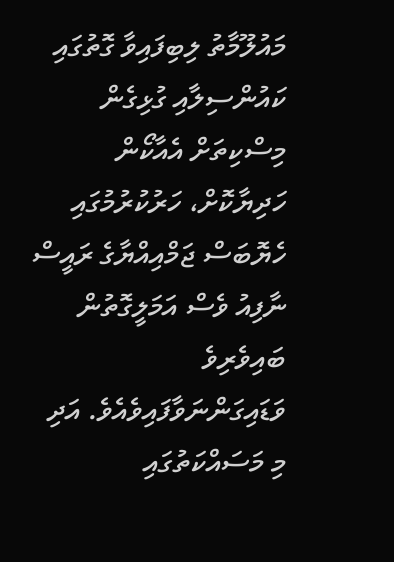މައުލޫމާތު ލިބިފައިވާ ގޮތުގައި ކައުންސިލާއި ގުޅިގެން މިސްކިތަށް އެއާކޯން ހަދިޔާކޮށް، ހަރުކުރުމުގައި ހެޔޮބަސް ޖަމްއިއްޔާގެ ރައީސް ނާފިއު ވެސް އަމަލީގޮތުން ބައިވެރިވެ ވަޑައިގަންނަވާފައިވެއެވެ. އަދި މި މަސައްކަތުގައި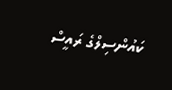ކައުންސިލްގެ ރައީސް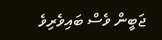ޖަބީން ވެސް ބައިވެރިވެ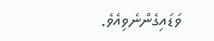ވަޑައިގެންނެވިއެވެ.